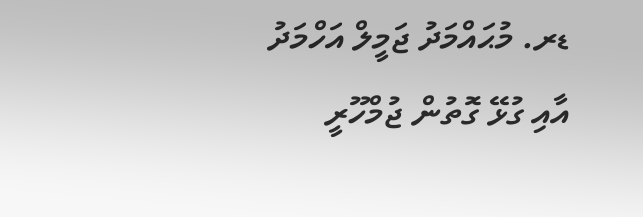ޑރ. މުޙައްމަދު ޖަމީލް އަހްމަދު އާއި ގުޅޭ ގޮތުން ޖުމްހޫރީ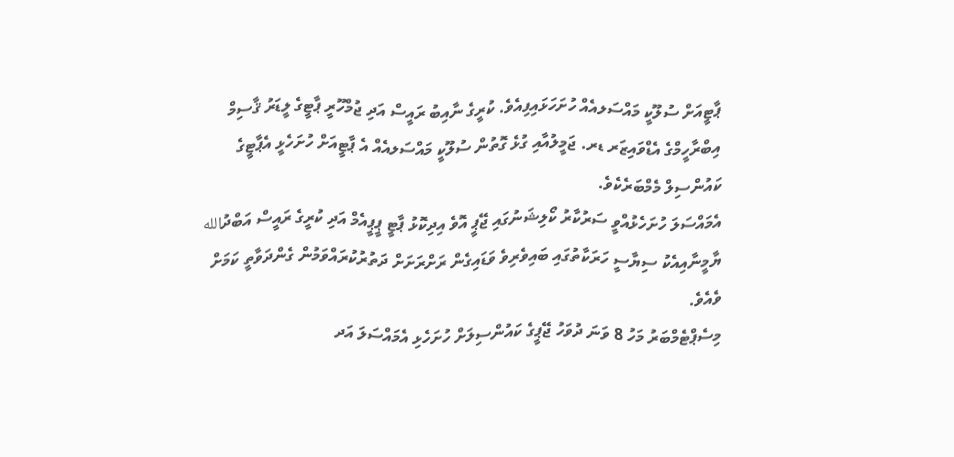ޕާޓީއަށް ސުލޫކީ މައްސަލއެއް ހުށަހަޅައިފިއެވެ. ކުރީގެ ނާއިބު ރައީސް އަދި ޖުމްހޫރީ ޕާޓީގެ ލީޑަރު ޤާސިމް އިބްރާހީމްގެ އެޑްވައިޒަރ ޑރ. ޖަމީލުއާއި ގުޅެ ގޮތުން ސުލޫކީ މައްސަލއެއް އެ ޕާޓީއަށް ހުށަހެޅީ އެޕާޓީގެ ކައުންސިލް މެމްބަރެކެވެ.
އެމައްސަލަ ހުށަހެޅުއްވީ ސަރުކާރު ކޯލިޝަނުގައި ޖޭޕީ އޮވެ އިދިކޮޅު ޕާޓީ ޕީޕީއެމް އަދި ކުރީގެ ރައީސް އަބްދުالله ޔާމީނާއިއެކު ސިޔާސީ ހަރަކާތުގައި ބައިވެރިވެ ވަޑައިގެން ރަށްރަށަށް ދަތުރުކުރައްވަމުން ގެންދަވާތީ ކަމަށް ވެއެވެ.
މިސެޕްޓެމްބަރު މަހު 8 ވަނަ ދުވަހު ޖޭޕީގެ ކައުންސިލަށް ހުށަހެޅި އެމައްސަލަ އަދ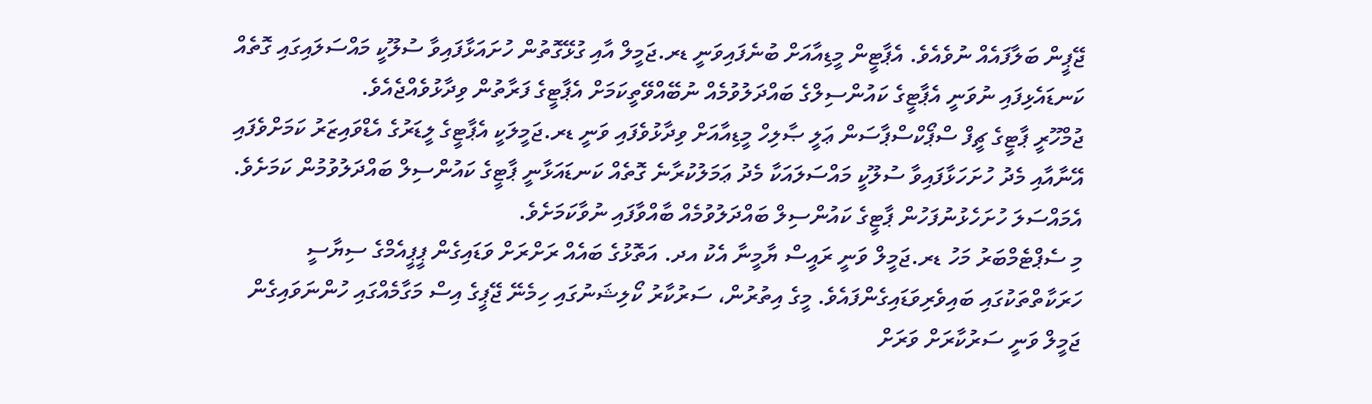ޖޭޕީން ބަލާފައެއް ނުވެއެވެ. އެޕާޓީން މީޑިއާއަށް ބުނެފައިވަނީ ޑރ.ޖަމީލް އާއި ގުޅޭގޮތުން ހުށައަޅާފައިވާ ސުލޫކީ މައްސަލައިގައި ގޮތެއް ކަނޑައެޅިފައި ނުވަނީ އެޕާޓީގެ ކައުންސިލްގެ ބައްދަލުވުމެއް ނުބޭއްވޭތީކަމަށް އެޕާޓީގެ ފަރާތުން ވިދާޅުވެއްޖެއެވެ.
ޖުމްހޫރީ ޕާޓީގެ ޗީފް ސްޕޯކްސްޕާސަން ޢަލީ ޞާލިހް މީޑިއާއަށް ވިދާޅުވެފައި ވަނީ ޑރ.ޖަމީލަކީ އެޕާޓީގެ ލީޑަރުގެ އެޑްވައިޒަރު ކަމަށްވެފައި އޭނާއާއި މެދު ހުށަހަޅާފައިވާ ސުލޫކީ މައްސަލައަކާ މެދު ޢަމަލުކުރާނެ ގޮތެއް ކަނޑައަޅާނީ ޕާޓީގެ ކައުންސިލް ބައްދަލުވުމުން ކަމަށެވެ. އެމައްސަލަ ހުށަހެޅުނުފަހުން ޕާޓީގެ ކައުންސިލް ބައްދަލުވުމެއް ބާއްވާފައި ނުވާކަމަށެވެ.
މި ސެޕްޓެމްބަރު މަހު ޑރ.ޖަމީލް ވަނީ ރައީސް ޔާމީނާ އެކު އދ. އަތޮޅުގެ ބައެއް ރަށްރަށް ވަޑައިގެން ޕީޕީއެމްގެ ސިޔާސީ ހަރަކާތްތަކުގައި ބައިވެރިވަޑައިގެންފައެވެ. މީގެ އިތުރުން، ސަރުކާރު ކޯލިޝަނުގައި ހިމެނޭ ޖޭޕީގެ އިސް މަގާމެއްގައި ހުންނަވައިގެން ޖަމީލް ވަނީ ސަރުކާރަށް ވަރަށް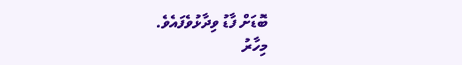ބޮޑަށް ފާޑު ވިދާޅުވެފައެވެ.
މިހާރު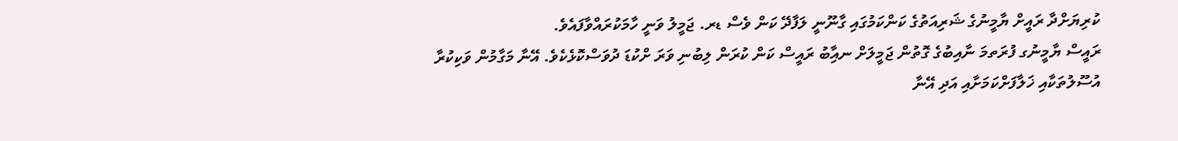ކުރިޔަށްދާ ރައީށް ޔާމީނުގެ ޝަރިއަތުގެ ކަންކަމުގައި ގާނޫނީ ލަފާދޭ ކަން ވެސް ޑރ. ޖަމީލު ވަނީ ހާމަކުރައްވާފައެވެ.
ރައީސް ޔާމީނުގ ފުރަތމަ ނާއިބުގެ ގޮތުން ޖަމީލަށް ނއިާބު ރައީސް ކަން ކުރަން ލިބުނި ވަރަ ށްކުޑަ ދުވަސްކޮޅެކެވެ. އޭނާ މަގާމުން ވަކިކުރާ އުސޫލުތަކާއި ޚަލާފަށްކަމަށާއި އަދި އޭނާ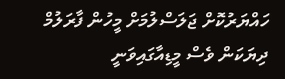ހައްޔަރުކޮށް ޖަލަސްލުމަށް މީހުން ފާރަލުމް ދިޔަކަން ވެސް މީޑިއާގައިވަނީ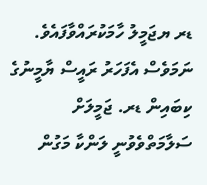ޑރ ޔޖަމީލު ހާމަކުރައްވާފައެވެ. ނަމަވެސް އެފަހަރު ރައީސް ޔާމީނުގެ ކިބައިން ޑރ. ޖަމީލަށް ސަލާމަތްވެވުނީ ލަންކާ މަގުން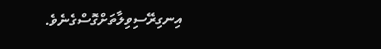އިނގިރޭސިވިލާތަށްގޮސްގެނެވެ.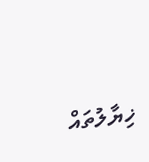ޚިޔާލުތައް